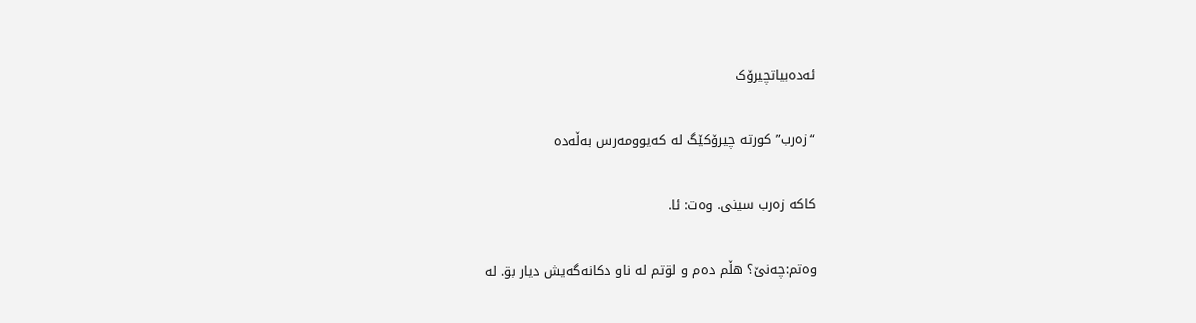ئەدەبیاتچیرۆک

“زه‌رب” کورتە چیرۆکێگ لە کەیوومەرس بەڵەدە

کاکه زه‌رب سینی. وه‌ت: ئا.

وه‌تم:چه‌نێ؟ هڵم ده‌م و لۊتم له ناو دکانه‌گه‌یش دیار بۊ. له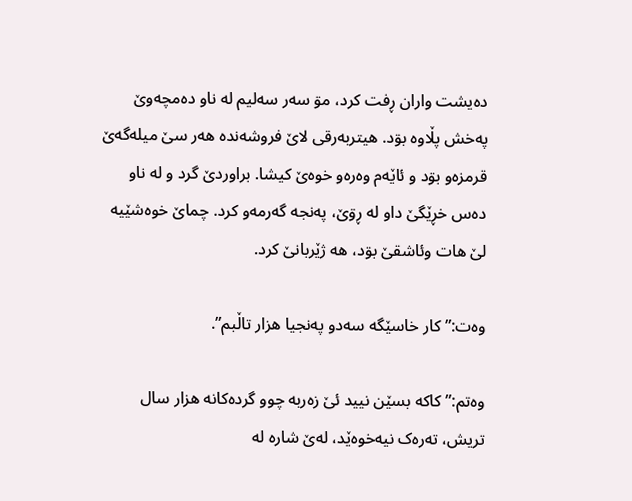ده‌یشت واران ڕفت کرد، مۊ سه‌ر سه‌لیم له ناو ده‌مچه‌وێ په‌خش پڵاوه بۊد. هیتربه‌رقی لاێ فروشه‌نده‌ هه‌ر سێ میله‌گه‌ێ قرمزه‌و بۊد و ئاێه‌م وه‌ره‌و خوه‌ێ کیشا. براوردێ گرد و له ناو ده‌س خڕێگێ داو له ڕۊێ، په‌نجه گه‌رمه‌و کرد. چماێ خوەشێیه لێ هات وئاشقێ بۊد، هه ژێربانێ کرد.

وه‌ت:” کار خاسێگه سه‌دو په‌نجیا هزار تاڵبم”.

وه‌تم:” کاکه بسێن نیید ئێ زه‌ربه چوو گرده‌کانه هزار سال تریش، ته‌ره‌ک نیه‌خوه‌ێد، له‌ێ شاره له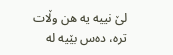لێ نییه یه هن وڵات تره، ده‌س بێیه له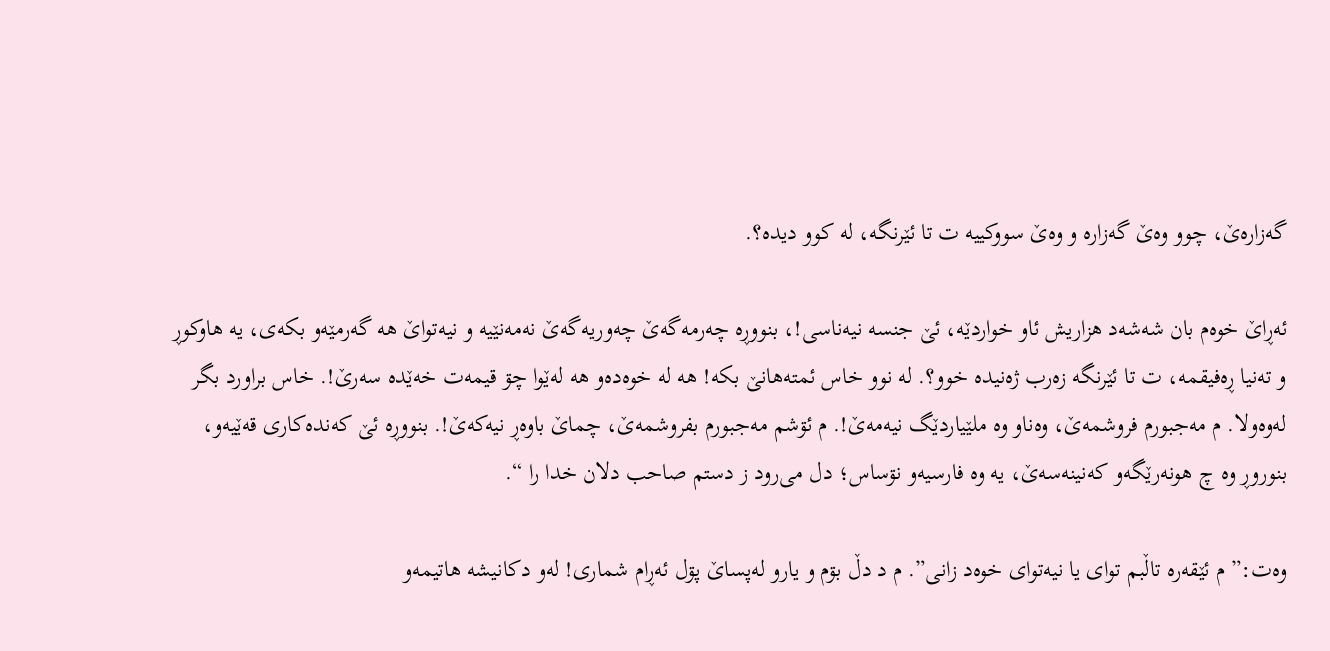گه‌زاره‌ێ، چوو وه‌ێ گه‌زاره‌ و وه‌ێ سووکییه ت تا ئێرنگه، له کوو دیده؟.

ئه‌ڕاێ خوه‌م بان شەشەد هزاریش ئاو خواردێه، ئێ جنسه‌ نیه‌ناسی!، بنووڕه چه‌رمه‌گه‌ێ چه‌وریه‌گه‌ێ نه‌مه‌نێیه و نیه‌تواێ هه گه‌رمێه‌و بکه‌ی، یه هاوکوڕ و تەنیا ڕەفیقمه، ت تا ئێرنگه زه‌رب ژه‌نیده خوو؟. له نوو خاس ئمته‌هانێ بکه! هه له‌ خوه‌ده‌و هه له‌ێوا چۊ قیمه‌ت خه‌ێده سه‌رێ!. خاس براورد بگر له‌وه‌ولا. م مەجبورم فروشمەێ، وەناو وه ملێیاردێگ نیەمەێ!. م ئۊشم مه‌جبورم بفروشمه‌ێ، چماێ باوەڕ نیەکەێ!. بنووڕه ئێ که‌نده‌کاری قه‌ێیه‌و، بنوروڕ وه چ هونه‌رێگه‌و که‌نینه‌سه‌ێ، یه وه‌ فارسیه‌و نۊساس؛ دل می‌رود ز دستم صاحب دلان خدا را “.

وه‌ت:” م ئێقه‌ره تاڵبم توای یا نیەتوای خوەد زانی”. م د دڵ بۊم و یارو له‌پساێ پۊل ئه‌ڕام شماری! له‌و دکانیشه هاتیمه‌و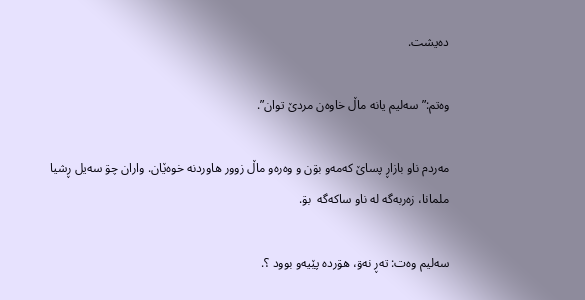ده‌یشت.

وەتم:” سەلیم یانه ماڵ خاوەن مردێ توان”.

مه‌ردم ناو بازاڕ پساێ که‌مه‌و بۊن و وه‌ره‌و ماڵ زوور هاوردنه خوه‌ێان. واران چۊ سه‌یل ڕشیا ملمانا، زه‌ربه‌گه له ناو ساکه‌گه  بۊ.

سه‌لیم وه‌ت: ته‌ڕ نەۊ، هۊرده پێیەو بوود ؟.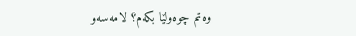وه‌تم چوه‌ولێا بکه‌م؟ لامه‌سه‌و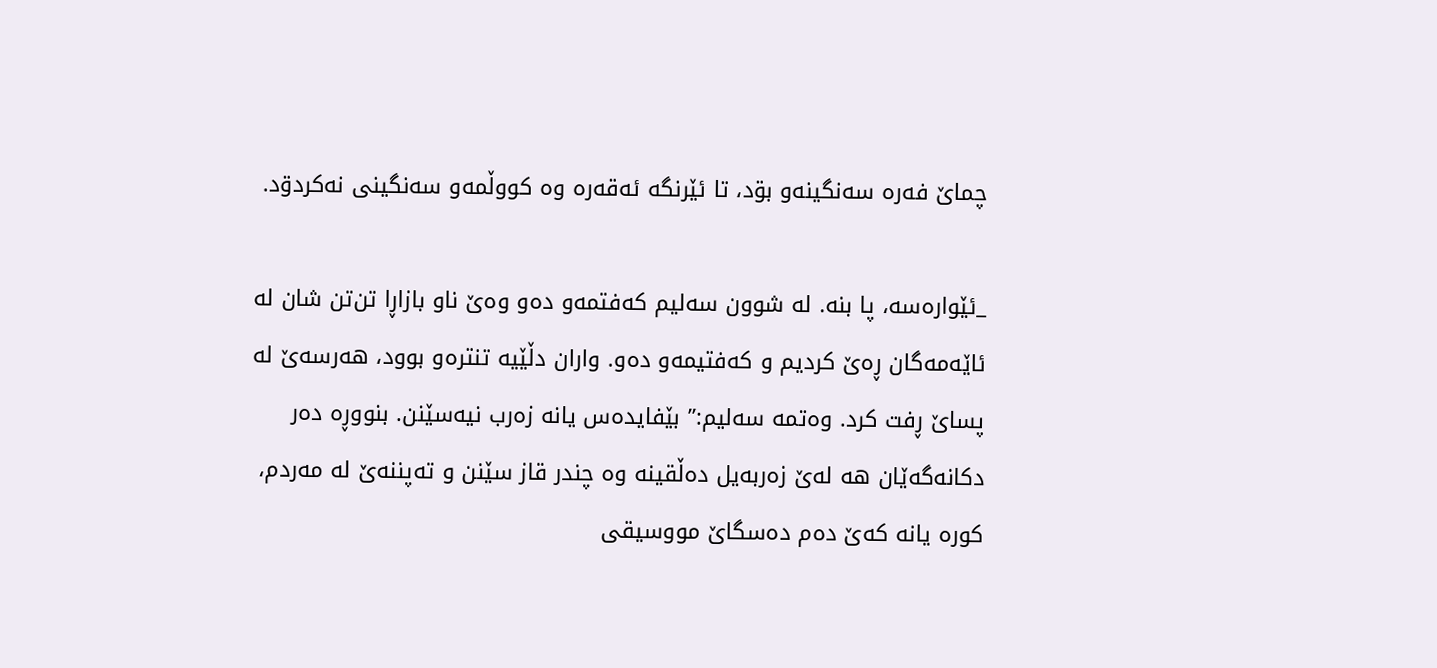چماێ فه‌ره سه‌نگینەو بۊد، تا ئێرنگه ئه‌قه‌ره وه کووڵمه‌و سه‌نگینی نه‌کردۊد.

_ئێواره‌سه، پا بنه. له شوون سه‌لیم که‌فتمه‌و ده‌و وه‌ێ ناو بازاڕا تن‌تن شان له ئاێه‌مه‌گان ڕه‌ێ کردیم‌‌ و کەفتیمەو ده‌و. واران دڵێیه تنتره‌و بوود، هەرسەێ له پساێ ڕفت کرد. وه‌تمه سه‌لیم:” بێفایده‌س یانه زه‌رب نیه‌سێنن. بنووڕه ده‌ر دکانه‌گه‌ێان هه له‌ێ زه‌ربه‌یل ده‌ڵقینه وه چندر قاز سێنن و تەپننەێ له مەردم، کوره یانه که‌ێ دەم دەسگاێ مووسیقی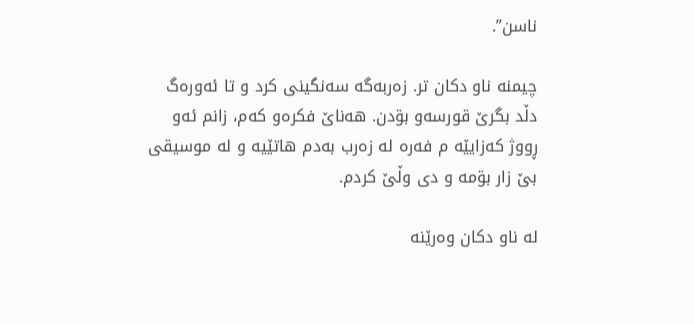ناسن”.

چیمنه ناو دکان تر. زه‌ربه‌گه سه‌نگینی کرد و تا ئه‌وره‌گ دڵد بگرێ قورسه‌و بۊدن. هه‌ناێ فکره‌و که‌م، زانم ئه‌و ڕووژ کەزایێه م فه‌ره له زه‌رب به‌دم هاتێیه ‌و له موسیقی بێ زار بۊمه و دی وڵێ کردم.

له ناو دکان وه‌رێنه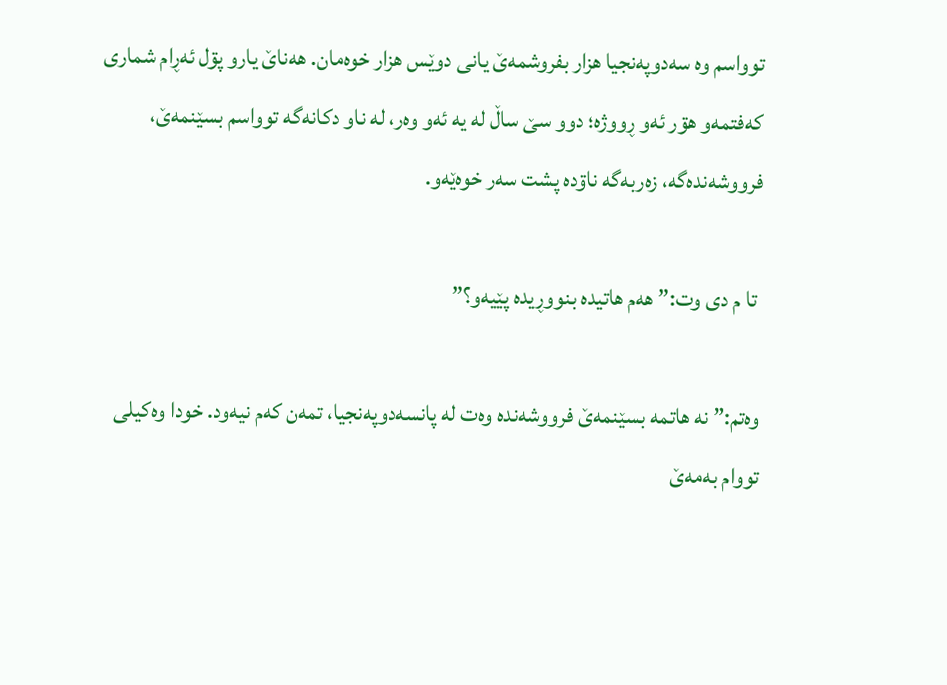توواسم وە سەدوپەنجیا هزار بفروشمه‌ێ یانی دوێس هزار خوەمان. هه‌ناێ یارو پۊل ئه‌ڕام شماری که‌فتمه‌و هۊر ئه‌و ڕووژه؛ دوو سێ ساڵ له یه ئەو وەر، له ناو دکانه‌گه توواسم بسێنمه‌ێ، فرووشه‌نده‌گه، زه‌ربه‌گه ناۊده پشت سه‌ر خوه‌ێەو.

 تا م دی و‌‌ت:” هه‌م هاتیده بنووڕیده پێیه‌و؟”

وه‌تم:” نه هاتمه بسێنمه‌ێ فرووشه‌نده وه‌ت له پانسەدوپەنجیا، تمه‌ن که‌م نیه‌ود. خودا وه‌کیلی تووام به‌مه‌ێ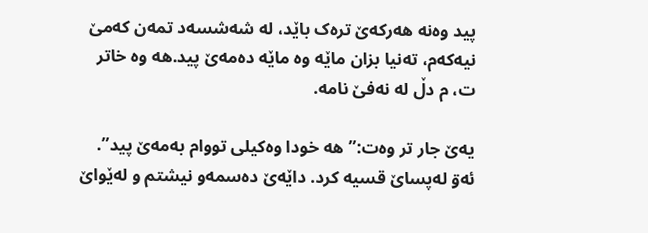پید وه‌نە هه‌رکه‌ێ تره‌ک باێد، له شەشسەد تمه‌ن که‌مێ نیه‌که‌م، ته‌نیا بزان ماێه وه ماێه ده‌مه‌ێ پید.هه وه خاتر ت، م دڵ له نەفێ نامه.

یه‌ێ جار تر وه‌ت:” هه خودا وه‌کیلی تووام به‌مه‌ێ پید”. ئه‌ۊ له‌پساێ قسیه کرد. داێه‌ێ ده‌سمه‌و نیشتم و له‌ێواێ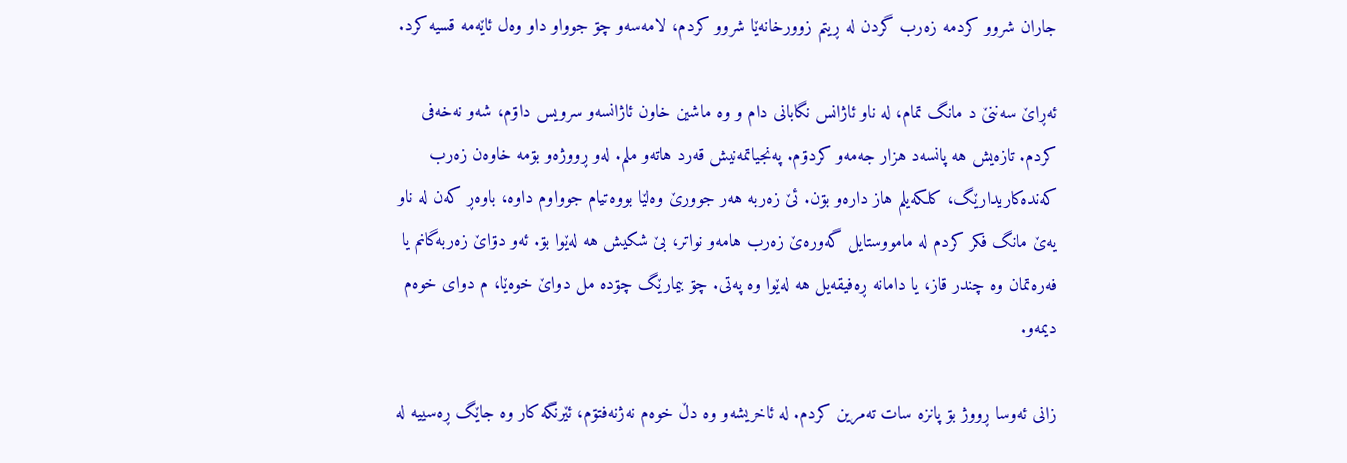جاران شروو کردمه زه‌رب گردن له ڕیتم زوورخانه‌ێا شروو کردم، لامه‌سه‌و چۊ جوواو داو وه‌ل ئاێه‌مه قسیه کرد.

ئه‌ڕاێ سه‌ننێ د مانگ تمام، له ناو ئاژانس نگابانی دام و وه ماشین خاو‌‌ن ئاژانسەو سرویس داۊم، شه‌و نه‌خه‌فی کردم. تازه‌یش هه پانسەد هزار جه‌مه‌و کردۊم. پەنجیاتمەنیش قەرد هاتەو ملم. له‌و ڕووژه‌و بۊمه خاوه‌ن زه‌رب که‌نده‌کاریدارێگ، کلکه‌یلم هاز داره‌و بۊن. ئێ زه‌ربه هه‌ر جوورێ وه‌لێا بووه‌تیام جوواوم داوه، باوه‌ڕ که‌ن له ناو یه‌ێ مانگ فکر کردم له مامووستایل گه‌وره‌ێ زه‌رب هامه‌و نواتر، بێ شکیش هه له‌ێوا بۊ. ئه‌و دۊاێ زه‌ربه‌گانم یا فه‌ره‌تمان وه چندر قاز، یا دامانه ڕه‌فیقه‌یل هه لەێوا وه پەتی. چۊ بیمارێگ چۊده مل دواێ خوه‌ێا، م دوای خوه‌م دیمه‌و.

زانی ئه‌وسا ڕووژ بۊ پانزه سات ته‌مرین کردم. له ئاخریشه‌و وه دڵ خوه‌م نه‌ژنەفتۊم، ئێرنگه کار وه جاێگ ڕه‌سییه له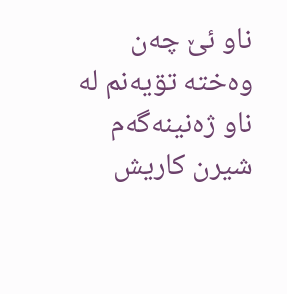ناو ئێ چه‌‌ن  وه‌خته تۊیه‌نم له ناو ژەنینەگەم شیرن کاریش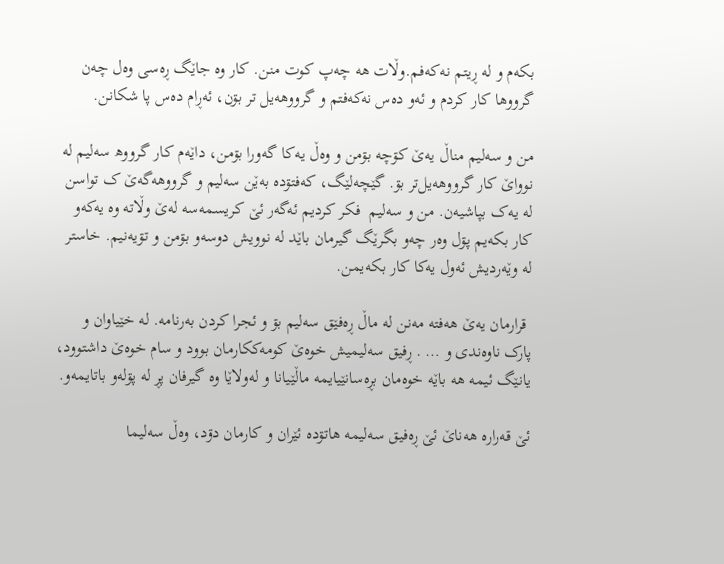بکه‌م و له ڕیتم نه‌که‌فم.وڵات هه چەپ کوت منن. کار وه جاێگ ڕه‌سی وه‌ل چه‌ن گرووها کار کردم ‌و ئەو دەس نەکەفتم و گرووهه‌یل تر بۊن، ئه‌ڕام ده‌س پا شکانن.

من‌ و سه‌لیم مناڵ یه‌ێ کۊچه بۊمن‌ و وه‌ڵ یه‌کا گه‌ورا بۊمن، داێه‌م کار گرووھ سه‌لیم له نوواێ کار گرووهه‌یل‌تر بۊ. گێچەلێگ، کەفتۊده بەێن سەلیم و گرووهەگەێ ک تواسن له یەک بپاشیەن. من ‌و سه‌لیم  فکر کردیم ئەگەر ئێ کریسمەسه لەێ وڵاته وه یەکەو کار بکەیم پۊل وەر چەو بگرێگ گیرمان باێد له نوویش دوسەو بۊمن و تۊیەنیم. خاستر له وێەردیش ئەول یەکا کار بکەیمن.

 قرارمان یەێ هەفته مەنن له ماڵ ڕەفێق سەلیم بۊ و ئجرا کردن بەرنامه. له خێیاوان و پارک ناوەندی و … . ڕفیق سەلیمیش خوەێ کومەککارمان بوود و سام خوەێ داشتوود، یانێگ ئیمه هه باێه خوەمان بڕەسانێیایمه ماڵێیانا و لەولاێا وه گیرفان پڕ له پۊلەو باتایمەو.

ئێ قەراره هەناێ ئێ ڕەفیق سەلیمه هاتۊده ئێران و کارمان دۊد، وەڵ سەلیما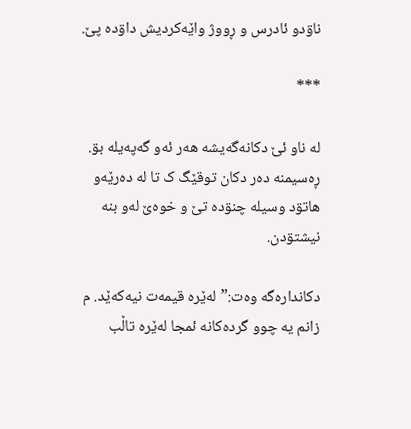ناۊدو ئادرس و ڕووژ واێەکردیش داۊده پێ.

***

له ناو ئێ دکانه‌گه‌یشه هه‌ر ئه‌و گه‌په‌یله بۊ. ڕەسیمنه دەر دکان توقێگ ک تا له دەرێەو هاتۊد وسیله چنۊده تێ و خوەێ لەو بنه نیشتۊدن.

دکاندارەگه وەت:”له‌ێره قیمه‌ت نیه‌که‌ێد. م زانم یه چوو گرده‌کانه ئمجا له‌ێره تاڵب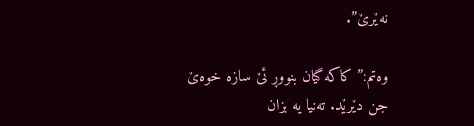نه‌ێرێ”.

وەتم:” کاکه گیان بنووڕ ئێ سازه خوه‌ێ جن دێرێد. ته‌‌نیا یه بزان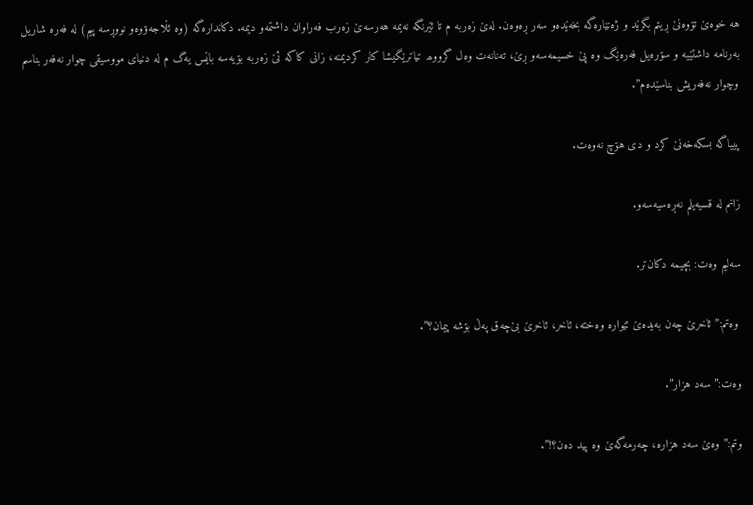هه خوه‌ێ تۊوه‌نێ ڕیتم بگرێد و ژەنێارەگه بخەێدەو سەر ڕەوەن. لەێ زه‌ربه م تا ئێرنگه نەیمه هەرسەێ زەرب فەراوان داشتمەو دیمه. دکاندارەگه (وه ئڵاجەۊوەو نووڕسه پیم) له فه‌ره شار‌‌یل به‌رنامه داشتێیه و سۊرەیل فەرەێگ وه پێ خسیمەسەو ڕێ، تەنانەت وه‌ل گرووھ تیاترێگیشا کار کردیمنه، زانی کاکه ئێ زه‌ربه بۊیه‌سه باێس یه‌گ م له دنیای مووسیقی چوار نه‌فه‌ر بناسم وچوار نه‌فه‌ریش بناسێده‌م”.

پییاگه بسکه‌خه‌نێ کرد و دی هۊچ نه‌وه‌ت.

زانم له قسیه‌یلم نه‌ڕه‌سیه‌سه‌و.

سه‌لیم وه‌ت: بچیمه دکان‌تر.

 وه‌تم:” ئاخرێ چه‌ن به‌یده‌ێ ئێواره وه‌خته، ئاخر، ئاخرێ بێ‌چه‌ق په‌ڵ بۊشه پیمان؟”.

وه‌ت:” سەد هزار”.

و‌‌تم:” وه‌ێ سەد هزاره، چه‌رمه‌گه‌ێ وه پید ده‌ن؟!”.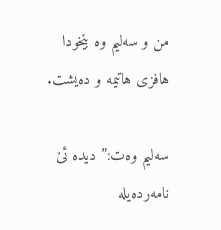من ‌‌و سه‌لیم وه بێخودا هافزی هاتیمه ‌و ده‌یشت.

سه‌لیم وه‌ت:” دیده ئێ نامه‌رده‌یله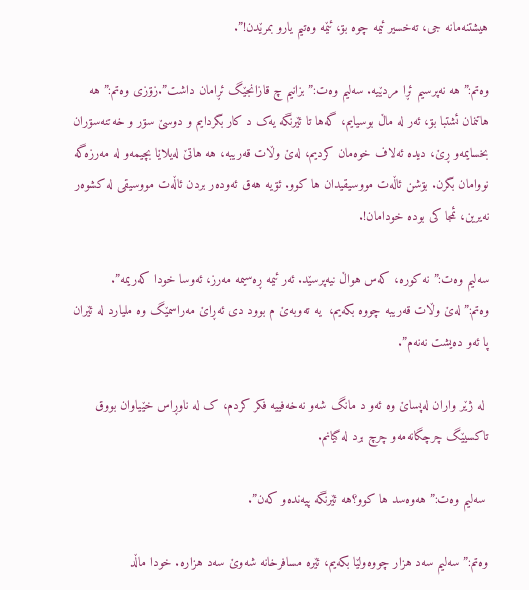هیشتنه‌مانه جی، تە‌خسیر ئیمه چوه‌ بۊ، ئێمه وەتیم یارو بمرێدن!”.

وه‌تم:” هه نەپرسیم ئڕا مردێیه. سەلیم وەت:” بزانیم چ قازانجێگ ئڕامان داشت”.زۊزی وەتم:” هه هاتنمان ئشتبا بۊ، ئەر له ماڵ بوسیایم، گه‌ها تا ئێرنگه یه‌ک د کار بگردایم و دوسێ سۊر و خەتنەسۊران بخسایمەو ڕێ، دیده ئه‌لاف خوه‌مان کردیم، لەێ وڵات قەریبه، هه هاتێ له‌یلاێا بچیمه‌و له مه‌رزەگه نووامان بگرن. بۊشن ئاڵه‌ت مووسیقیدان ها کوو. ئۊیه هه‌ق ئەودەر بردن ئاڵه‌ت مووسیقی له کشوه‌ر نه‌یرین، ئمجا کی بوده خودامان!.

سه‌لیم وه‌ت:” نه کوره، که‌س هواڵ نیه‌پرسێد. ئه‌ر ئیمه ڕه‌سیمه مه‌رز، ئەوسا خودا که‌ریمه”. وەتم:”له‌ێ وڵات قه‌ریبه چووه بکه‌یم،  یه ته‌وبه‌ێ م بوود دی ئه‌ڕاێ مه‌راسمێگ وه ملیارد له ئێران پا ئەو ده‌یشت نەنەم”.

 له ژێر واران له‌پساێ وه ئه‌و د مانگ شه‌و نه‌خه‌فییه فکر کردم، ک له ناوڕاس خێیاوان بووق تاکسیێگ چرچگانه‌مه‌و چرچ برد له گیانم.

 سه‌لیم وه‌ت:” هه‌وه‌سد ها کوو؟هه ‌ئێرنگه پیه‌نده‌و که‌ن”.

وه‌تم:” سه‌لیم سەد هزار چووه‌ولێا بکه‌یم، ئێره مسافرخانه شه‌وێ سەد هزاره. خودا ماڵد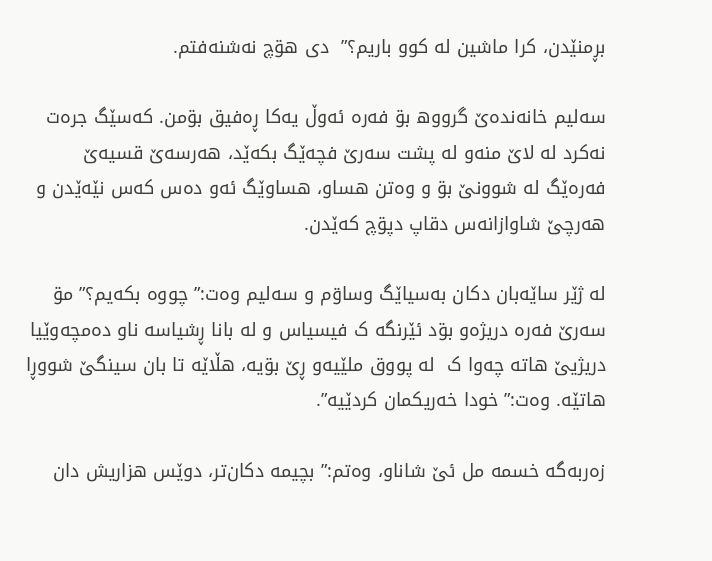بڕمنێدن، کرا ماشین له کوو باریم؟”  دی هۊچ نەشنەفتم.

سه‌لیم خانه‌نده‌ێ گرووھ بۊ فه‌ره ئەوڵ یەکا ڕەفیق بۊمن. که‌سێگ جره‌ت نه‌کرد له لاێ منه‌و له پشت سه‌رێ فچه‌ێگ بکه‌ێد، هەرسەێ قسیەێ فەرەێگ له شوونێ بۊ و وەتن هساو، هساوێگ ئەو دەس کەس نێەێدن و هەرچێ شاوازانەس دقاپ دپۊچ کەێدن.

له ژێر ساێه‌بان دکان به‌سیاێگ وساۊم و سه‌لیم وه‌ت:” چووه بکه‌یم؟” مۊ سه‌رێ فه‌ره دریژەو بۊد ئێرنگه ک فیسیاس و له بانا ڕشیاسه ناو ده‌مچه‌وێیا دریژیێ هاته چەوا ک  له پووق ملێیه‌و ڕێ بۊیه، هڵاێه تا بان سینگێ شووڕا هاتێه. وه‌ت:” خودا خه‌ریکمان کردێیه”.

زه‌ربه‌گه خسمه مل ئێ شانا‌و، وه‌تم:” بچیمه دکان‌تر، دوێس هزاریش دان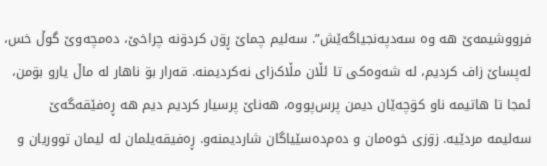فرووشیمه‌ێ هه وه سەدپەنجیاگەێش”. سه‌لیم چماێ ڕۊن کردۊنه چراخێ، دەمچەوێ گوڵ خس، له‌پساێ زاف کردیم، له شه‌وه‌کی تا ئڵان مڵاک‌زای نه‌کردیمنه. قه‌رار بۊ ناهار له ماڵ یارو بۊمن، ئمجا تا هاتیمه ناو کۊچه‌ێان دیمن پرس‌پووە، هه‌ناێ پرسیار کردیم دیم هه‌ ڕەفێقەگەێ سەلیمه مردێیه. زۊزی خوه‌مان و دەم‌دەسێیاگان شاردیمنه‌و. ڕه‌فیقه‌یلمان له لیمان تووریان ‌و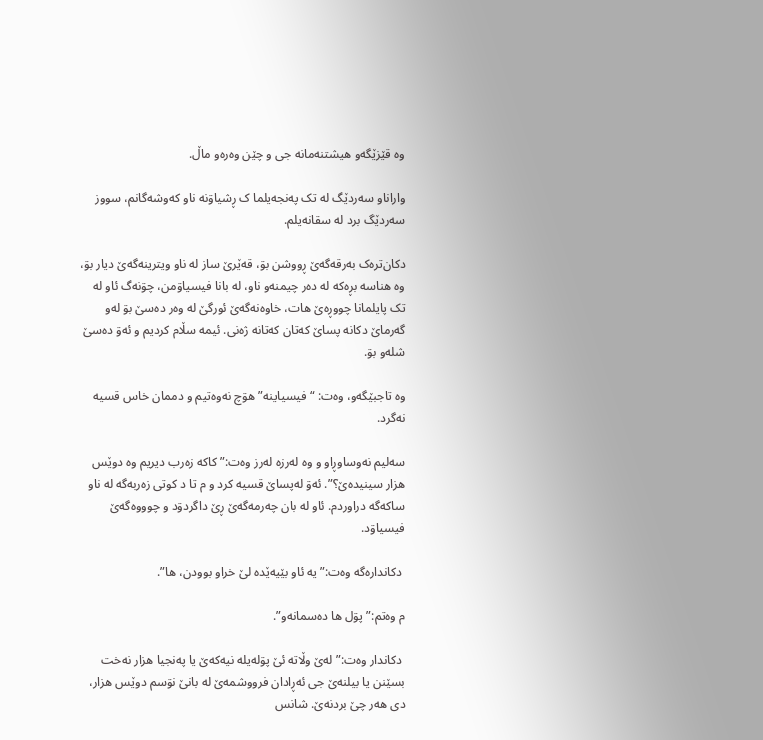وه قێزێگه‌و هیشتنه‌مانه جی و چێن وەرەو ماڵ.

واراناو سه‌ردێگ له تک په‌نجه‌یلما ک ڕشیاۊنه ناو کەوشەگانم، سووز سه‌ردێگ برد له سقانەیلم.

دکان‌ترەک به‌رقه‌گه‌ێ ڕووشن بۊ، قه‌ێرێ ساز له ناو ویترینه‌گه‌ێ دیار بۊ، وه هناسه بڕه‌که له ده‌ر چیمنه‌و ناو، له بانا فیسیاۊمن، چۊنەگ ئاو له تک پایلمانا چووڕه‌ێ هات، خاوه‌نه‌گه‌ێ ئورگێ له وه‌ر ده‌سێ بۊ لەو گەرماێ دکانه پساێ که‌تان که‌تانه ژه‌نی. ئیمه سڵام کردیم و ئه‌ۊ ده‌سێ شله‌و بۊ.

وه تاجبێگەو، وه‌ت: “فیسیاینه” هۊچ نه‌وه‌تیم و دممان خاس قسیه نەگرد.

سه‌لیم نه‌وساوڕاو و وه لەرزه لەرز وه‌ت:” کاکه زه‌رب دیریم وه دوێس هزار سینیده‌ێ؟”. ئه‌ۊ له‌پساێ قسیه کرد و م تا د کوتی زه‌ربه‌گه له ناو ساکه‌گه دراوردم. ئاو له بان چه‌رمه‌گه‌ێ ڕێ داگردۊد و چوووه‌گه‌ێ فیسیاۊد.

 دکانداره‌گه وه‌ت:” یه ئاو بێیه‌ێده لێ خراو بوودن، ها”.

م وه‌تم:” پۊل ها ده‌سمانه‌و”.

 دکاندار وه‌ت:” له‌ێ وڵاته ئێ پۊله‌یله نیه‌که‌ێ یا پەنجیا هزار نه‌‌خت بسێنن یا بیلنه‌ێ جی ئه‌ڕادان فرووشمه‌ێ له بانێ نۊسم دوێس هزار، دی هه‌ر چێ بردنه‌ێ. شانس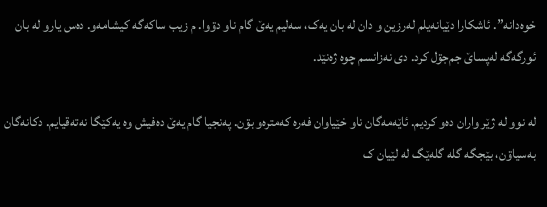خوەدانه”. ئاشکارا دێیانه‌یلم له‌رزین ‌و دان له بان یه‌ک، سه‌لیم یه‌ێ گام ناو دۊوا. م زیب ساکه‌گه کیشامه‌و. ده‌س یارو له بان ئورگه‌گه له‌پساێ جم‌جۊل کرد. دی نه‌زانسم چوه ژه‌نێد.

له نوو له ژێر واران ده‌و کردیم. ئاێه‌مه‌گان ناو خێیاوان فه‌ره که‌متره‌و بۊن. پەنجیا گام یه‌ێ ده‌فیش وه یه‌کێگا نه‌ته‌قیایم. دکانه‌گان به‌سیاۊن، بێجگه گله گله‌ێگ له لێیان ک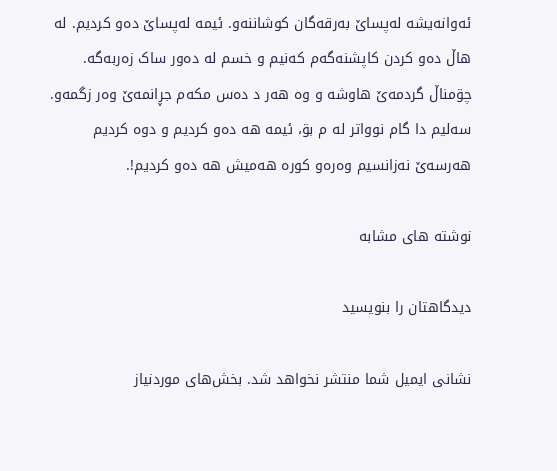ئەوانەیشه له‌پساێ به‌رقه‌گان کوشاننه‌و. ئیمه له‌پساێ ده‌و کردیم. له هاڵ ده‌و کردن کاپشنه‌گه‌م که‌نیم ‌و خسم له ده‌ور ساک زه‌ربه‌گه. چۊمناڵ گردمه‌ێ هاوشه‌ و وه هەر د دەس مکەم جڕانمەێ وەر زگمەو. سه‌لیم دا گام نوواتر له م بۊ، ئیمه هه دەو کردیم و دوە کردیم هەرسەێ نەزانسیم وەرەو کوره هەمیش هه دەو کردیم!.

نوشته های مشابه

دیدگاهتان را بنویسید

نشانی ایمیل شما منتشر نخواهد شد. بخش‌های موردنیاز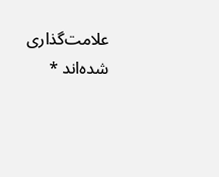علامت‌گذاری شده‌اند *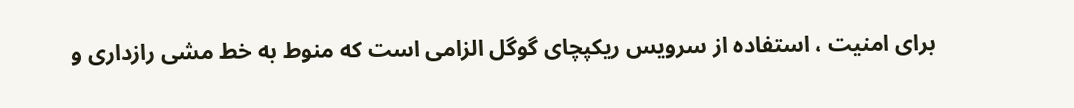برای امنیت ، استفاده از سرویس ریکپچای گوگل الزامی است که منوط به خط مشی رازداری و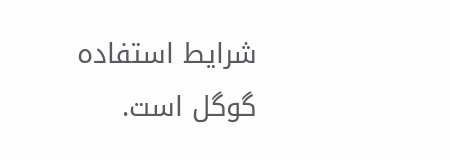شرایط استفاده گوگل است.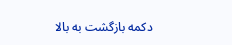دکمه بازگشت به بالا